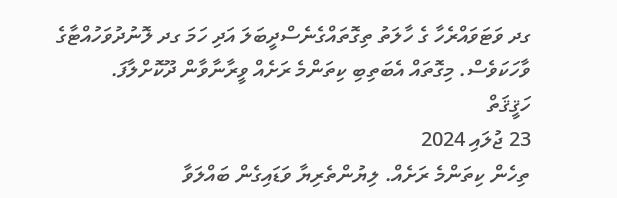ގދ ވަޓަވައްރެހާ ގެ ހާލަތު ތިގޮތައްގެނެސްދީބަލަ އަދި ހަމަ ގދ ލޮނުދުވަހުއްޓާގެ ވާހަކަވެސް. މިގޮތައް އެބަތިބި ކިތަންމެ ރަށެއް ވީރާނާވާން ދޫކޮށްލާފަ.
ހަޤީޤަތް
23 ޖުލައި 2024
ތިހެން ކިތަންމެ ރަށެއް. ލިޔުންތެރިޔާ ވަޑައިގެން ބައްލަވާ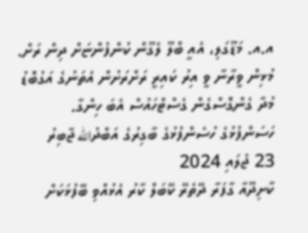އ.އ. މަޑޫގަލި، އެއީ ބްލޫ ލެގޫން ކުންފުންޏަށް ދިން ރަށް. މުޅިން ވީރާނާ ވީ އިރު ކައިރީ ރަށްރަށުން އެތަނުގެ އަގުބޮޑު މުދާ ގެންގޮސްގެން ގެސްޓްހައުސް އެބަ ހިންގާ.
ހަސަންފުޅުގެ ހުސެންފުޅުގެ ބާގިރުގެ އަބްދުالله ޖާބިރު
23 ޖުލައި 2024
ކާށިދޫއާ ގާފަރާ ދޭތެރޭ ކޭބަލް ކާރު އެޅުއްވި ބޭފުޅަކަށް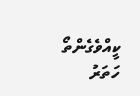ކީއްވެގެންތޯ ހަތަރު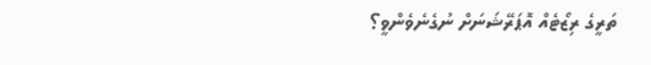ތަރީގެ ރިޒޯޓެއް އޮޕަރޭޝަނަށް ނުގެނެވެންވީ؟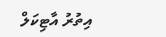އިތުރު އާޓިކަލް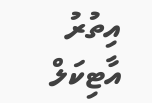އިތުރު އާޓިކަލް